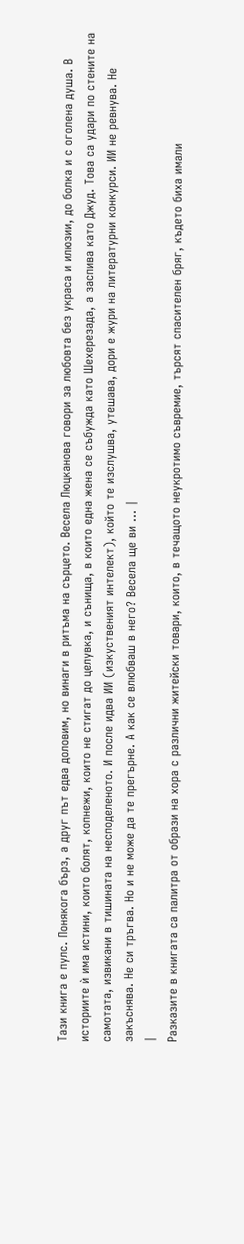Тази книга е пулс. Понякога бърз, а друг път едва доловим, но винаги в ритъма на сърцето. Весела Люцканова говори за любовта без украса и илюзии, до болка и с оголена душа. В историите ѝ има истини, които болят, копнежи, които не стигат до целувка, и сънища, в които една жена се събужда като Шехерезада, а заспива като Джуд. Това са удари по стените на самотата, извикани в тишината на несподеленото. И после идва ИИ (изкуственият интелект), който те изслушва, утешава, дори е жури на литературни конкурси. ИИ не ревнува. Не закъснява. Не си тръгва. Но и не може да те прегърне. А как се влюбваш в него? Весела ще ви ... |
|
Разказите в книгата са палитра от образи на хора с различни житейски товари, които, в течащото неукротимо съвремие, търсят спасителен бряг, където биха имали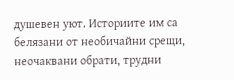душевен уют. Историите им са белязани от необичайни срещи, неочаквани обрати, трудни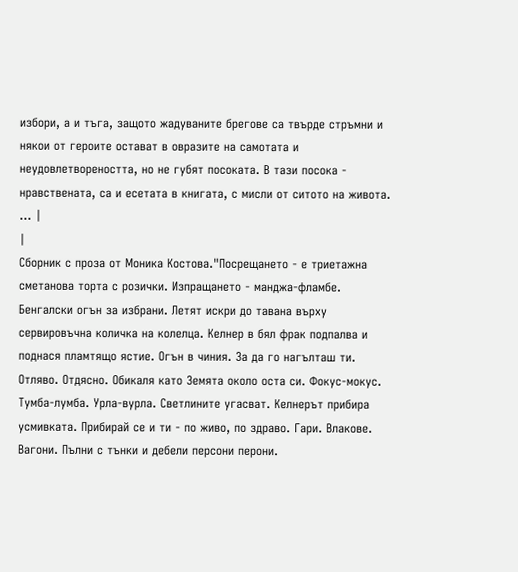избори, а и тъга, защото жадуваните брегове са твърде стръмни и някои от героите остават в овразите на самотата и неудовлетвореността, но не губят посоката. В тази посока - нравствената, са и есетата в книгата, с мисли от ситото на живота. ... |
|
Сборник с проза от Моника Костова."Посрещането - е триетажна сметанова торта с розички. Изпращането - манджа-фламбе. Бенгалски огън за избрани. Летят искри до тавана върху сервировъчна количка на колелца. Келнер в бял фрак подпалва и поднася пламтящо ястие. Огън в чиния. За да го нагълташ ти. Отляво. Отдясно. Обикаля като Земята около оста си. Фокус-мокус. Тумба-лумба. Урла-вурла. Светлините угасват. Келнерът прибира усмивката. Прибирай се и ти - по живо, по здраво. Гари. Влакове. Вагони. Пълни с тънки и дебели персони перони.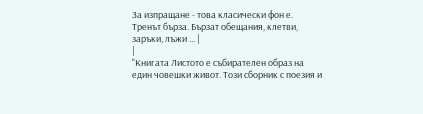За изпращане - това класически фон е. Тренът бърза. Бързат обещания, клетви, заръки, лъжи ... |
|
"Книгата Листото е събирателен образ на един човешки живот. Този сборник с поезия и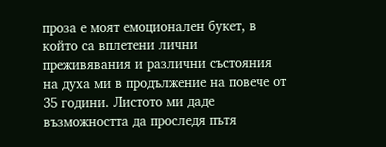проза е моят емоционален букет, в който са вплетени лични преживявания и различни състояния на духа ми в продължение на повече от 35 години. Листото ми даде възможността да проследя пътя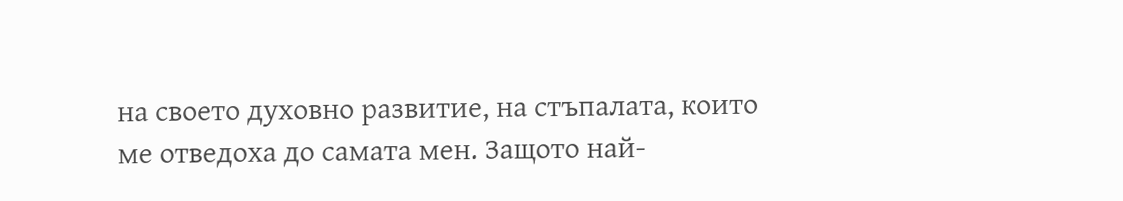на своето духовно развитие, на стъпалата, които ме отведоха до самата мен. Защото най-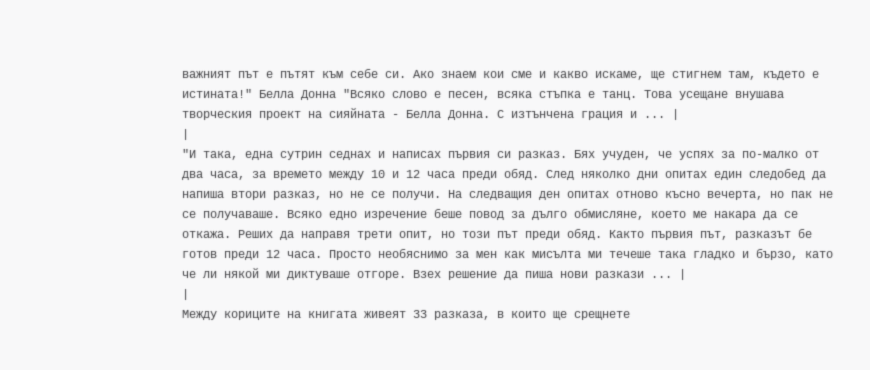важният път е пътят към себе си. Ако знаем кои сме и какво искаме, ще стигнем там, където е истината!" Белла Донна "Всяко слово е песен, всяка стъпка е танц. Това усещане внушава творческия проект на сияйната - Белла Донна. С изтънчена грация и ... |
|
"И така, една сутрин седнах и написах първия си разказ. Бях учуден, че успях за по-малко от два часа, за времето между 10 и 12 часа преди обяд. След няколко дни опитах един следобед да напиша втори разказ, но не се получи. На следващия ден опитах отново късно вечерта, но пак не се получаваше. Всяко едно изречение беше повод за дълго обмисляне, което ме накара да се откажа. Реших да направя трети опит, но този път преди обяд. Както първия път, разказът бе готов преди 12 часа. Просто необяснимо за мен как мисълта ми течеше така гладко и бързо, като че ли някой ми диктуваше отгоре. Взех решение да пиша нови разкази ... |
|
Между кориците на книгата живеят 33 разказа, в които ще срещнете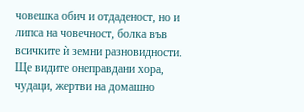човешка обич и отдаденост, но и липса на човечност, болка във всичките ѝ земни разновидности. Ще видите онеправдани хора, чудаци, жертви на домашно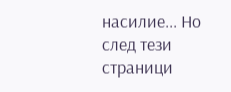насилие... Но след тези страници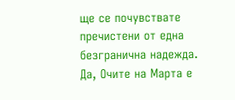ще се почувствате пречистени от една безгранична надежда. Да, Очите на Марта е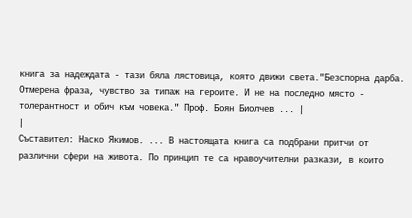книга за надеждата - тази бяла лястовица, която движи света."Безспорна дарба. Отмерена фраза, чувство за типаж на героите. И не на последно място - толерантност и обич към човека." Проф. Боян Биолчев ... |
|
Съставител: Наско Якимов. ... В настоящата книга са подбрани притчи от различни сфери на живота. По принцип те са нравоучителни разкази, в които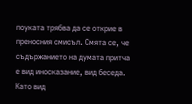поуката трябва да се открие в преносния смисъл. Смята се, че съдържанието на думата притча е вид иносказание, вид беседа. Като вид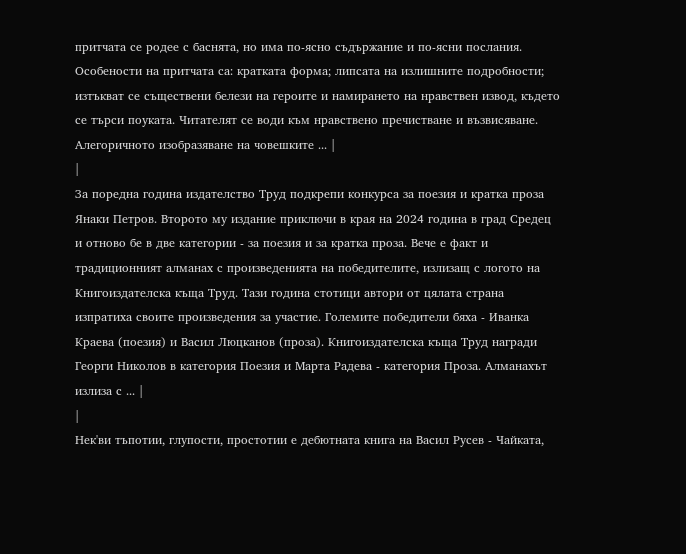притчата се родее с баснята, но има по-ясно съдържание и по-ясни послания. Особености на притчата са: кратката форма; липсата на излишните подробности; изтъкват се съществени белези на героите и намирането на нравствен извод, където се търси поуката. Читателят се води към нравствено пречистване и възвисяване. Алегоричното изобразяване на човешките ... |
|
За поредна година издателство Труд подкрепи конкурса за поезия и кратка проза Янаки Петров. Второто му издание приключи в края на 2024 година в град Средец и отново бе в две категории - за поезия и за кратка проза. Вече е факт и традиционният алманах с произведенията на победителите, излизащ с логото на Книгоиздателска къща Труд. Тази година стотици автори от цялата страна изпратиха своите произведения за участие. Големите победители бяха - Иванка Краева (поезия) и Васил Люцканов (проза). Книгоиздателска къща Труд награди Георги Николов в категория Поезия и Марта Радева - категория Проза. Алманахът излиза с ... |
|
Нек'ви тъпотии, глупости, простотии е дебютната книга на Васил Русев - Чайката,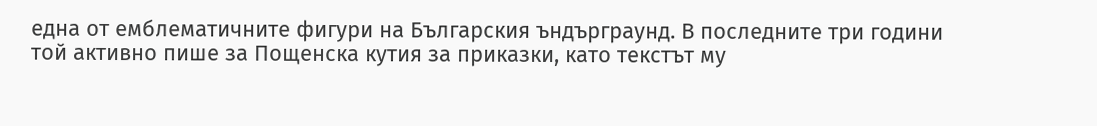една от емблематичните фигури на Българския ъндърграунд. В последните три години той активно пише за Пощенска кутия за приказки, като текстът му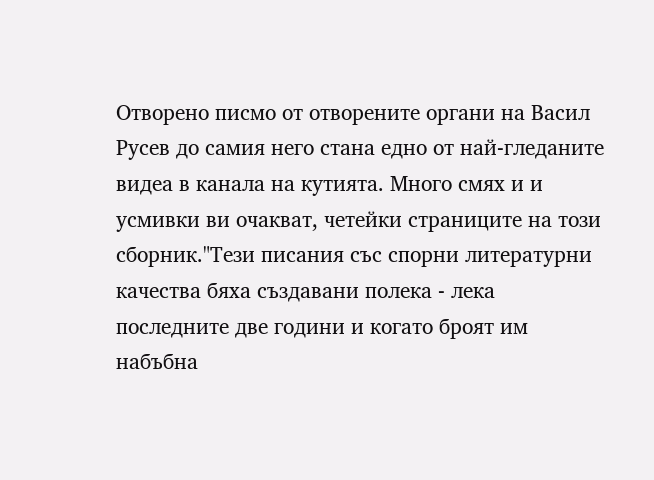Отворено писмо от отворените органи на Васил Русев до самия него стана едно от най-гледаните видеа в канала на кутията. Много смях и и усмивки ви очакват, четейки страниците на този сборник."Тези писания със спорни литературни качества бяха създавани полека - лека последните две години и когато броят им набъбна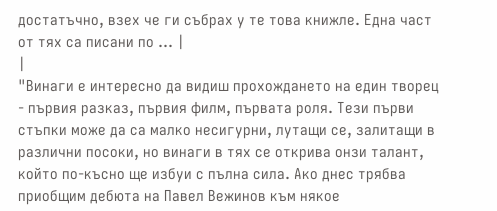достатъчно, взех че ги събрах у те това книжле. Една част от тях са писани по ... |
|
"Винаги е интересно да видиш прохождането на един творец - първия разказ, първия филм, първата роля. Тези първи стъпки може да са малко несигурни, лутащи се, залитащи в различни посоки, но винаги в тях се открива онзи талант, който по-късно ще избуи с пълна сила. Ако днес трябва приобщим дебюта на Павел Вежинов към някое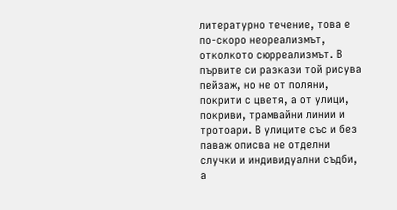литературно течение, това е по-скоро неореализмът, отколкото сюрреализмът. В първите си разкази той рисува пейзаж, но не от поляни, покрити с цветя, а от улици, покриви, трамвайни линии и тротоари. В улиците със и без паваж описва не отделни случки и индивидуални съдби, а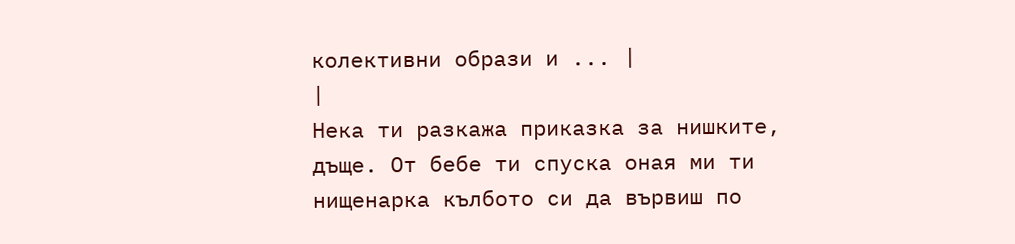колективни образи и ... |
|
Нека ти разкажа приказка за нишките, дъще. От бебе ти спуска оная ми ти нищенарка кълбото си да вървиш по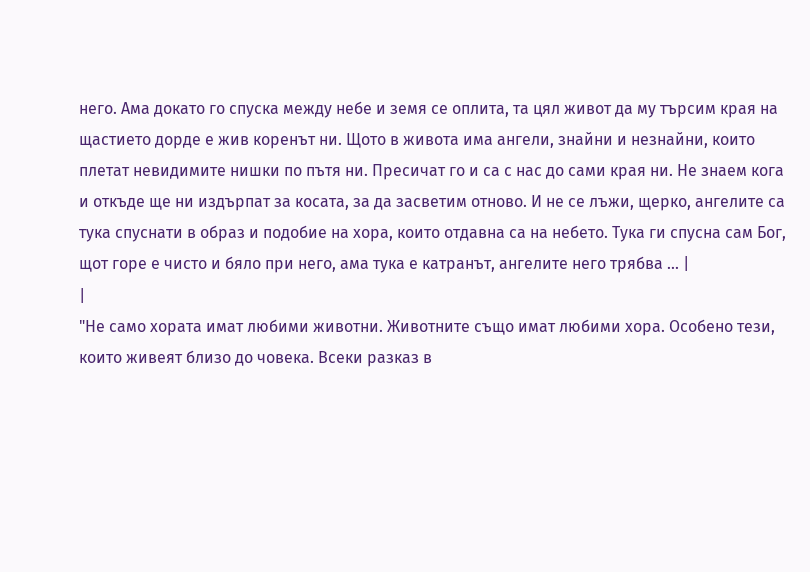него. Ама докато го спуска между небе и земя се оплита, та цял живот да му търсим края на щастието дорде е жив коренът ни. Щото в живота има ангели, знайни и незнайни, които плетат невидимите нишки по пътя ни. Пресичат го и са с нас до сами края ни. Не знаем кога и откъде ще ни издърпат за косата, за да засветим отново. И не се лъжи, щерко, ангелите са тука спуснати в образ и подобие на хора, които отдавна са на небето. Тука ги спусна сам Бог, щот горе е чисто и бяло при него, ама тука е катранът, ангелите него трябва ... |
|
"Не само хората имат любими животни. Животните също имат любими хора. Особено тези, които живеят близо до човека. Всеки разказ в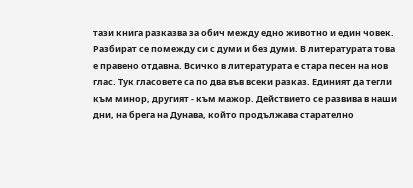тази книга разказва за обич между едно животно и един човек. Разбират се помежду си с думи и без думи. В литературата това е правено отдавна. Всичко в литературата е стара песен на нов глас. Тук гласовете са по два във всеки разказ. Единият да тегли към минор, другият - към мажор. Действието се развива в наши дни, на брега на Дунава, който продължава старателно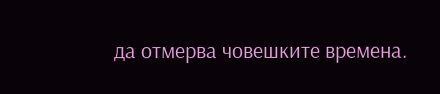да отмерва човешките времена.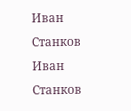Иван Станков Иван Станков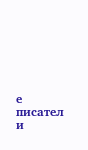е писател и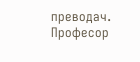преводач. Професор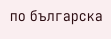по българска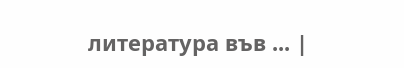литература във ... |